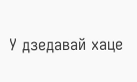У дзедавай хаце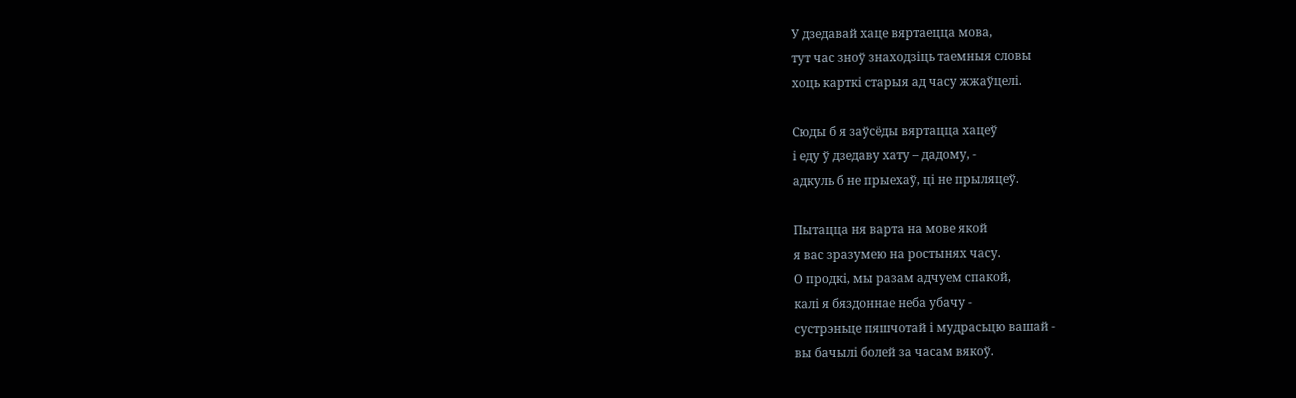У дзедавай хаце вяртаецца мова,
тут час зноў знаходзіць таемныя словы
хоць карткі старыя ад часу жжаўцелі.

Сюды б я заўсёды вяртацца хацеў
і еду ў дзедаву хату – дадому, -
адкуль б не прыехаў, ці не прыляцеў.

Пытацца ня варта на мове якой
я вас зразумею на ростынях часу.
О продкі, мы разам адчуем спакой,
калі я бяздоннае неба убачу -
сустрэньце пяшчотай і мудрасьцю вашай -
вы бачылі болей за часам вякоў.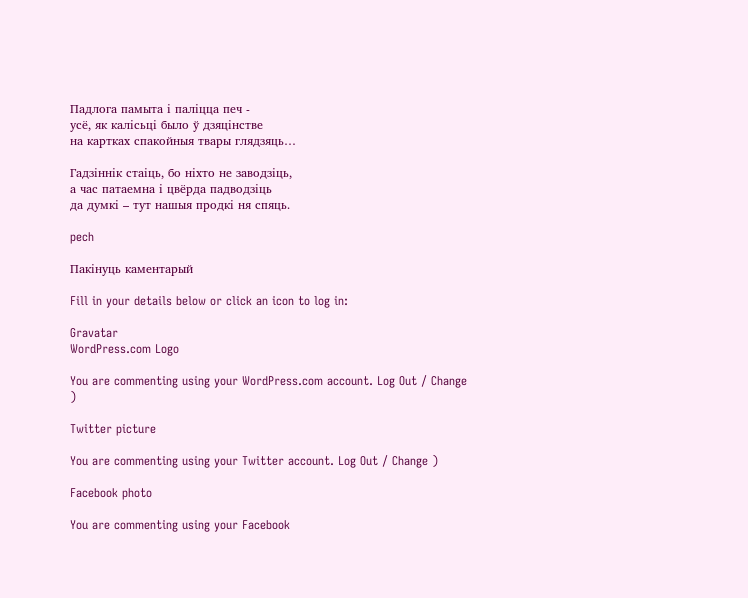Падлога памыта і паліцца печ -
усё, як калісьці было ў дзяцінстве
на картках спакойныя твары глядзяць…

Гадзіннік стаіць, бо ніхто не заводзіць,
а час патаемна і цвёрда падводзіць
да думкі – тут нашыя продкі ня спяць.

pech

Пакiнуць каментарый

Fill in your details below or click an icon to log in:

Gravatar
WordPress.com Logo

You are commenting using your WordPress.com account. Log Out / Change )

Twitter picture

You are commenting using your Twitter account. Log Out / Change )

Facebook photo

You are commenting using your Facebook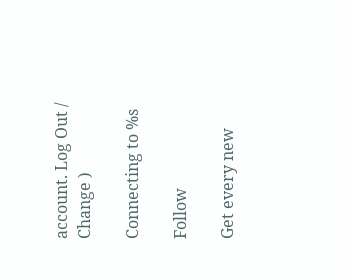account. Log Out / Change )

Connecting to %s

Follow

Get every new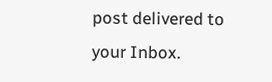post delivered to your Inbox.